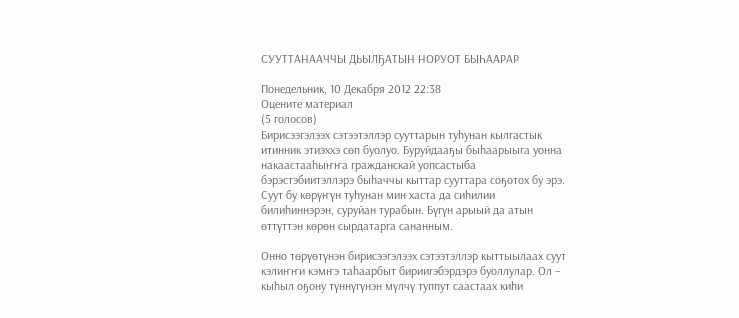СУУТТАНААЧЧЫ ДЬЫЛҔАТЫН НОРУОТ БЫҺААРАР

Понедельник, 10 Декабря 2012 22:38
Оцените материал
(5 голосов)
Бирисээгэлээх сэтээтэллэр сууттарын туһунан кылгастык итинник этиэххэ сөп буолуо. Буруйдааҕы быһаарыыга уонна накаастааһыҥҥа гражданскай уопсастыба бэрэстэбиитэллэрэ быһаччы кыттар сууттара соҕотох бу эрэ. Суут бу көрүҥүн туһунан мин хаста да сиһилии билиһиннэрэн, суруйан турабын. Бүгүн арыый да атын өттүттэн көрөн сырдатарга сананным.

Онно төрүөтүнэн бирисээгэлээх сэтээтэллэр кыттыылаах суут кэлиҥҥи кэмҥэ таһаарбыт бириигэбэрдэрэ буоллулар. Ол – кыһыл оҕону түннүгүнэн мүлчү туппут саастаах киһи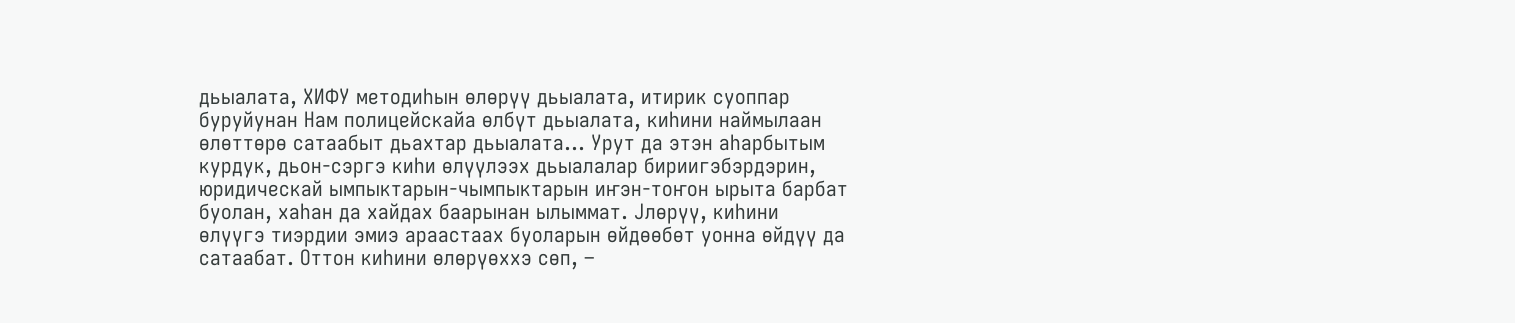дьыалата, ХИФУ методиһын өлөрүү дьыалата, итирик суоппар буруйунан Нам полицейскайа өлбүт дьыалата, киһини наймылаан өлөттөрө сатаабыт дьахтар дьыалата... Урут да этэн аһарбытым курдук, дьон-сэргэ киһи өлүүлээх дьыалалар бириигэбэрдэрин, юридическай ымпыктарын-чымпыктарын иҥэн-тоҥон ырыта барбат буолан, хаһан да хайдах баарынан ылыммат. Јлөрүү, киһини өлүүгэ тиэрдии эмиэ араастаах буоларын өйдөөбөт уонна өйдүү да сатаабат. Оттон киһини өлөрүөххэ сөп, –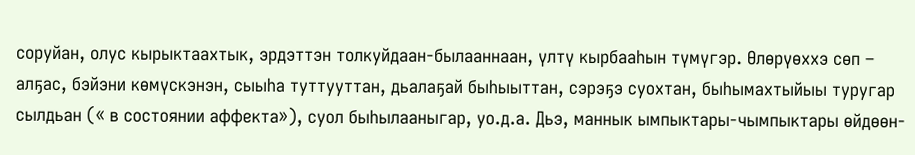соруйан, олус кырыктаахтык, эрдэттэн толкуйдаан-былааннаан, үлтү кырбааһын түмүгэр. Өлөрүөххэ сөп – алҕас, бэйэни көмүскэнэн, сыыһа туттууттан, дьалаҕай быһыыттан, сэрэҕэ суохтан, быһымахтыйыы туругар сылдьан (« в состоянии аффекта»), суол быһылааныгар, уо.д.а. Дьэ, маннык ымпыктары-чымпыктары өйдөөн-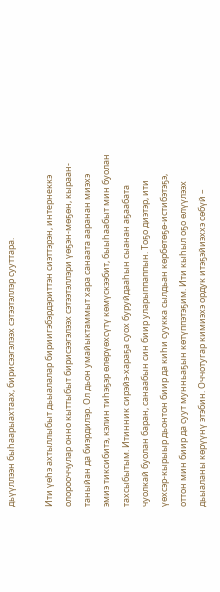дьүүллээн быһаарыахтаах, бирисээгэлээх сэтээтэллэр сууттара.

Ити үөһэ ахтыллыбыт дьыалалар бириигэбэрдэриттэн сиэттэрэн, интернеккэ олорооччулар онно кыттыбыт бирисээгэлээх сэтээтэллэри үөҕэн-мөҕөн, кыраан-таныйан да биэрдилэр. Ол дьон умайыктаммыт хара санаата ааранан миэхэ эмиэ тиксибитэ, кэлин тиһэҕэр өлөрүөхсүтү көмүскээбит, быыһаабыт мин буолан тахсыбытым. Итинник сирэйэ-хараҕа суох буруйдааһын сыанан аҕаабата чуолкай буолан баран, санаабын син биир уларыппаппын. Тоҕо диэтэр, ити үөхсэр-кырыыр дьонтон биир да киһи суукка сылдьан көрбөтөҕө-истибэтэҕэ, оттон мин биир да суут мунньаҕын көтүппэтэҕим. Ити кыһыл оҕо өлүүлээх дьыаланы көрүүнү этэбин. Оччотугар кимиэхэ ордук итэҕэйиэххэ сөбүй –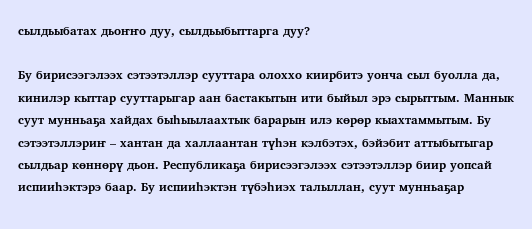сылдьыбатах дьоҥҥо дуу, сылдьыбыттарга дуу?

Бу бирисээгэлээх сэтээтэллэр сууттара олоххо киирбитэ уонча сыл буолла да, кинилэр кыттар сууттарыгар аан бастакытын ити быйыл эрэ сырыттым. Маннык суут мунньаҕа хайдах быһыылаахтык барарын илэ көрөр кыахтаммытым. Бу сэтээтэллэриҥ – хантан да халлаантан түһэн кэлбэтэх, бэйэбит аттыбытыгар сылдьар көннөрү дьон. Республикаҕа бирисээгэлээх сэтээтэллэр биир уопсай испииһэктэрэ баар. Бу испииһэктэн түбэһиэх талыллан, суут мунньаҕар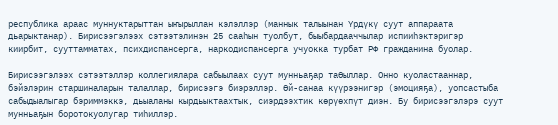республика араас муннуктарыттан ыҥырыллан кэлэллэр (маннык талыынан Үрдүкү суут аппараата дьарыктанар). Бирисээгэлээх сэтээтэлинэн 25 сааһын туолбут, быыбардааччылар испииһэктэригэр киирбит, сууттамматах, психдиспансерга, наркодиспансерга учуокка турбат РФ гражданина буолар.

Бирисээгэлээх сэтээтэллэр коллегиялара сабыылаах суут мунньаҕар таӨыллар. Онно куоластааннар, бэйэлэрин старшиналарын талаллар, бирисээгэ биэрэллэр. Өй-санаа күүрээнигэр (эмоцияҕа), уопсастыба сабыдыалыгар бэриммэккэ, дьыаланы кырдьыктаахтык, сиэрдээхтик көрүөхпүт диэн. Бу бирисээгэлэрэ суут мунньаҕын боротокуолугар тиһиллэр.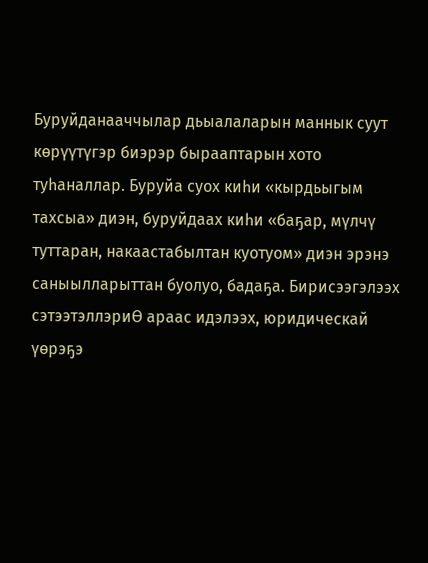Буруйданааччылар дьыалаларын маннык суут көрүүтүгэр биэрэр бырааптарын хото туһаналлар. Буруйа суох киһи «кырдьыгым тахсыа» диэн, буруйдаах киһи «баҕар, мүлчү туттаран, накаастабылтан куотуом» диэн эрэнэ саныылларыттан буолуо, бадаҕа. Бирисээгэлээх сэтээтэллэриӨ араас идэлээх, юридическай үөрэҕэ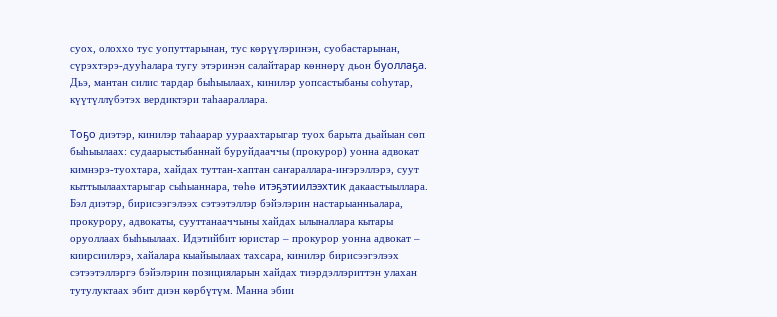суох, олоххо тус уопуттарынан, тус көрүүлэринэн, суобастарынан, сүрэхтэрэ-дууһалара тугу этэринэн салайтарар көннөрү дьон буоллаҕа. Дьэ, мантан силис тардар быһыылаах, кинилэр уопсастыбаны соһутар, күүтүллүбэтэх вердиктэри таһаараллара.

Тоҕо диэтэр, кинилэр таһаарар уураахтарыгар туох барыта дьайыан сөп быһыылаах: судаарыстыбаннай буруйдааччы (прокурор) уонна адвокат кимнэрэ-туохтара, хайдах туттан-хаптан саҥараллара-иҥэрэллэрэ, суут кыттыылаахтарыгар сыһыаннара, төһө итэҕэтиилээхтик дакаастыыллара. Бэл диэтэр, бирисээгэлээх сэтээтэллэр бэйэлэрин настарыанньалара, прокурору, адвокаты, сууттанааччыны хайдах ылыналлара кытары оруоллаах быһыылаах. Идэтийбит юристар – прокурор уонна адвокат – киирсиилэрэ, хайалара кыайыылаах тахсара, кинилэр бирисээгэлээх сэтээтэллэргэ бэйэлэрин позицияларын хайдах тиэрдэллэриттэн улахан тутулуктаах эбит диэн көрбүтүм. Манна эбии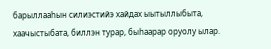барыллааһын силиэстийэ хайдах ыытыллыбыта, хаачыстыбата, биллэн турар, быһаарар оруолу ылар.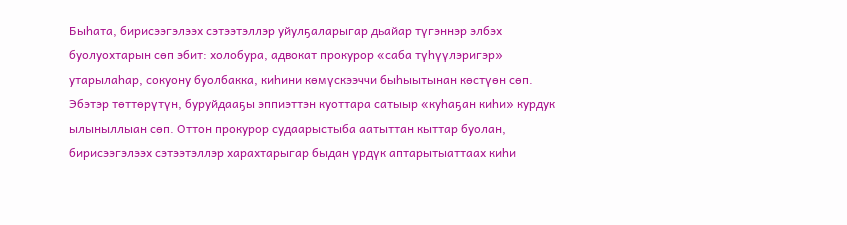Быһата, бирисээгэлээх сэтээтэллэр уйулҕаларыгар дьайар түгэннэр элбэх буолуохтарын сөп эбит: холобура, адвокат прокурор «саба түһүүлэригэр» утарылаһар, сокуону буолбакка, киһини көмүскээччи быһыытынан көстүөн сөп. Эбэтэр төттөрүтүн, буруйдааҕы эппиэттэн куоттара сатыыр «куһаҕан киһи» курдук ылыныллыан сөп. Оттон прокурор судаарыстыба аатыттан кыттар буолан, бирисээгэлээх сэтээтэллэр харахтарыгар быдан үрдүк аптарытыаттаах киһи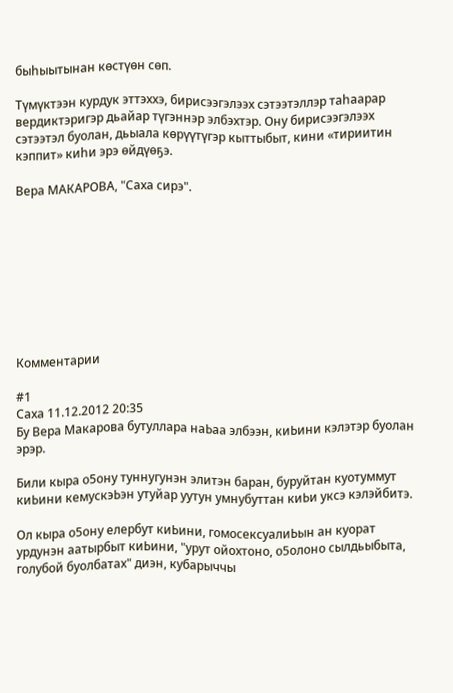быһыытынан көстүөн сөп.

Түмүктээн курдук эттэххэ, бирисээгэлээх сэтээтэллэр таһаарар вердиктэригэр дьайар түгэннэр элбэхтэр. Ону бирисээгэлээх сэтээтэл буолан, дьыала көрүүтүгэр кыттыбыт, кини «тириитин кэппит» киһи эрэ өйдүөҕэ.

Вера МАКАРОВА, "Саха сирэ".









Комментарии

#1
Саха 11.12.2012 20:35
Бу Вера Макарова бутуллара наЬаа элбээн, киЬини кэлэтэр буолан эрэр.

Били кыра о5ону туннугунэн элитэн баран, буруйтан куотуммут киЬини кемускэЬэн утуйар уутун умнубуттан киЬи уксэ кэлэйбитэ.

Ол кыра о5ону елербут киЬини, гомосексуалиЬын ан куорат урдунэн аатырбыт киЬини, "урут ойохтоно, о5олоно сылдьыбыта, голубой буолбатах" диэн, кубарыччы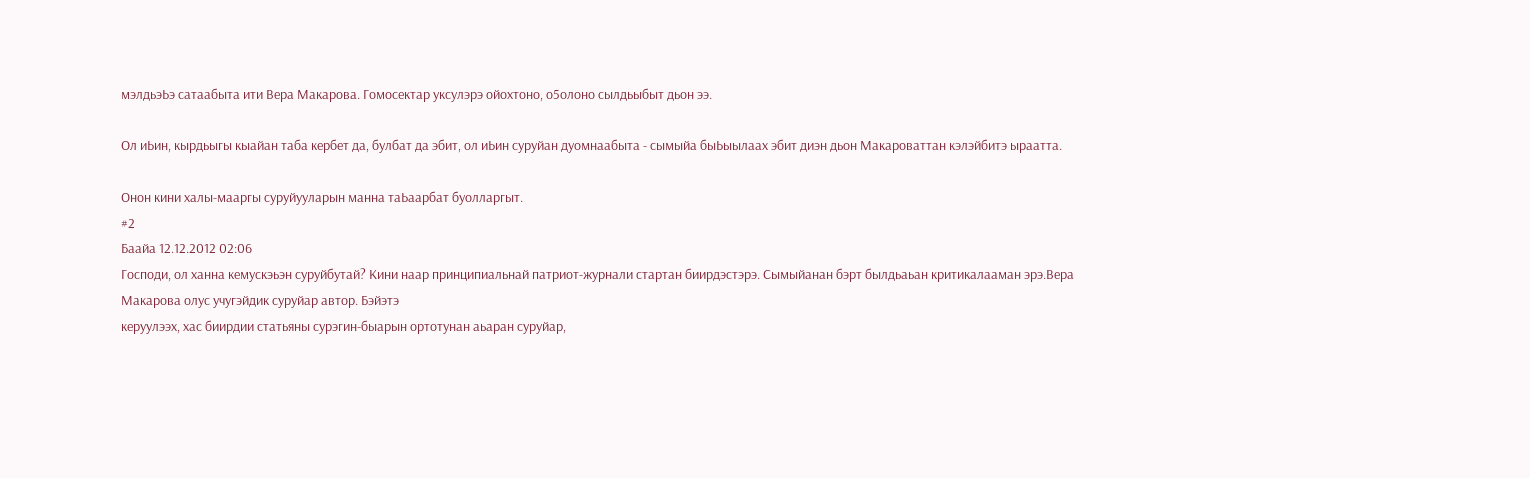мэлдьэЬэ сатаабыта ити Вера Макарова. Гомосектар уксулэрэ ойохтоно, о5олоно сылдьыбыт дьон ээ.

Ол иЬин, кырдьыгы кыайан таба кербет да, булбат да эбит, ол иЬин суруйан дуомнаабыта - сымыйа быЬыылаах эбит диэн дьон Макароваттан кэлэйбитэ ыраатта.

Онон кини халы-мааргы суруйууларын манна таЬаарбат буолларгыт.
#2
Баайа 12.12.2012 02:06
Господи, ол ханна кемускэьэн суруйбутай? Кини наар принципиальнай патриот-журнали стартан биирдэстэрэ. Сымыйанан бэрт былдьаьан критикалааман эрэ.Вера Макарова олус учугэйдик суруйар автор. Бэйэтэ
керуулээх, хас биирдии статьяны сурэгин-быарын ортотунан аьаран суруйар,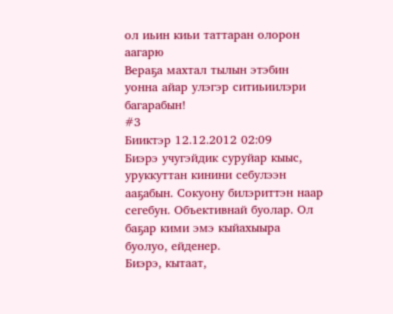ол иьин киьи таттаран олорон аагарю
Вераҕа махтал тылын этэбин уонна айар улэгэр ситиьиилэри багарабын!
#3
Бииктэр 12.12.2012 02:09
Биэрэ учугэйдик суруйар кыыс, уруккуттан кинини себулээн ааҕабын. Сокуону билэриттэн наар сегебун. Объективнай буолар. Ол баҕар кими эмэ кыйахыыра буолуо, ейденер.
Биэрэ, кытаат,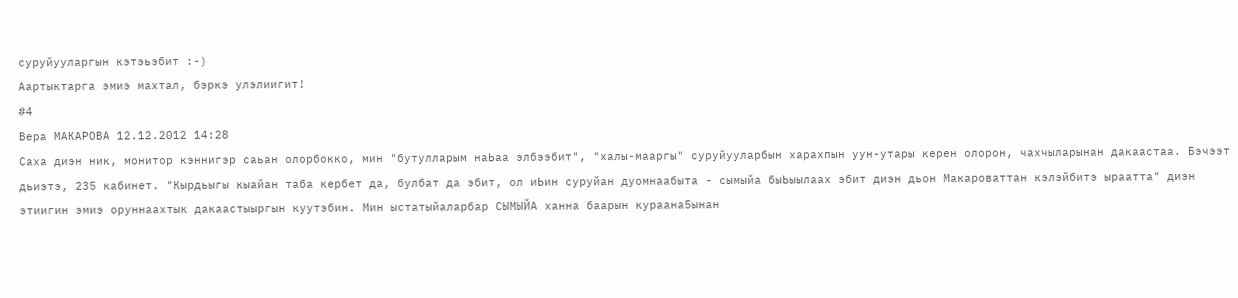суруйууларгын кэтэьэбит :-)
Аартыктарга эмиэ махтал, бэркэ улэлиигит!
#4
Вера МАКАРОВА 12.12.2012 14:28
Саха диэн ник, монитор кэннигэр саьан олорбокко, мин "бутулларым наЬаа элбээбит", "халы-мааргы" суруйууларбын харахпын уун-утары керен олорон, чахчыларынан дакаастаа. Бэчээт дьиэтэ, 235 кабинет. "Кырдьыгы кыайан таба кербет да, булбат да эбит, ол иЬин суруйан дуомнаабыта - сымыйа быЬыылаах эбит диэн дьон Макароваттан кэлэйбитэ ыраатта" диэн этиигин эмиэ оруннаахтык дакаастыыргын куутэбин. Мин ыстатыйаларбар СЫМЫЙА ханна баарын кураана5ынан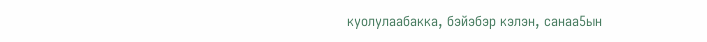куолулаабакка, бэйэбэр кэлэн, санаа5ын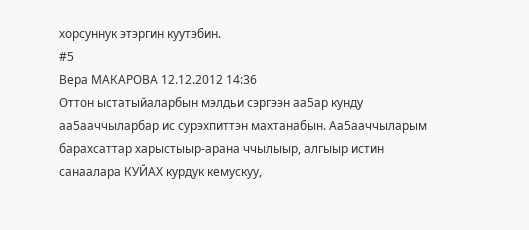хорсуннук этэргин куутэбин.
#5
Вера МАКАРОВА 12.12.2012 14:36
Оттон ыстатыйаларбын мэлдьи сэргээн аа5ар кунду аа5ааччыларбар ис сурэхпиттэн махтанабын. Аа5ааччыларым барахсаттар харыстыыр-арана ччылыыр, алгыыр истин санаалара КУЙАХ курдук кемускуу,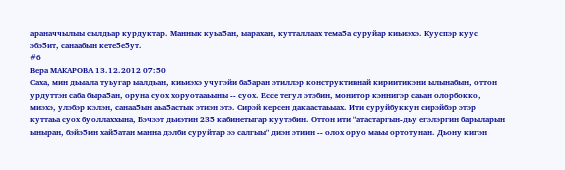араначчылыы сылдьар курдуктар. Маннык куьа5ан, ыарахан, кутталлаах тема5а суруйар киьиэхэ. Кууспэр куус эбэ5ит, санаабын кете5е5ут.
#6
Вера МАКАРОВА 13.12.2012 07:50
Саха, мин дьыала туьугар ыалдьан, киьиэхэ учугэйи ба5аран этиллэр конструктивнай кириитикэни ылынабын, оттон урдуттэн саба быра5ан, оруна суох хоруотааьыны -- суох. Ессе тегул этэбин, монитор кэннигэр саьан олорбокко, миэхэ, улэбэр кэлэн, санаа5ын аьа5астык этиэн этэ. Сирэй керсен дакаастаьыах. Ити суруйбуккун сирэйбэр этэр куттаьа суох буоллаххына, Бэчээт дьиэтин 235 кабинетыгар куутэбин. Оттон ити "атастаргын-дьу егэлэргин барыларын ыныран, бэйэ5ин хай5атан манна дэлби суруйтар ээ салгыы" диэн этиин -- олох оруо маьы ортотунан. Дьону кигэн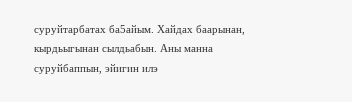суруйтарбатах ба5айым. Хайдах баарынан, кырдьыгынан сылдьабын. Аны манна суруйбаппын, эйигин илэ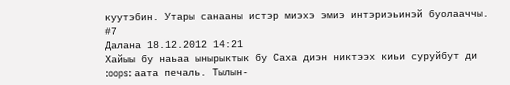куутэбин. Утары санааны истэр миэхэ эмиэ интэриэьинэй буолааччы.
#7
Далана 18.12.2012 14:21
Хайыы бу наьаа ынырыктык бу Саха диэн никтээх киьи суруйбут ди :oops: аата печаль. Тылын-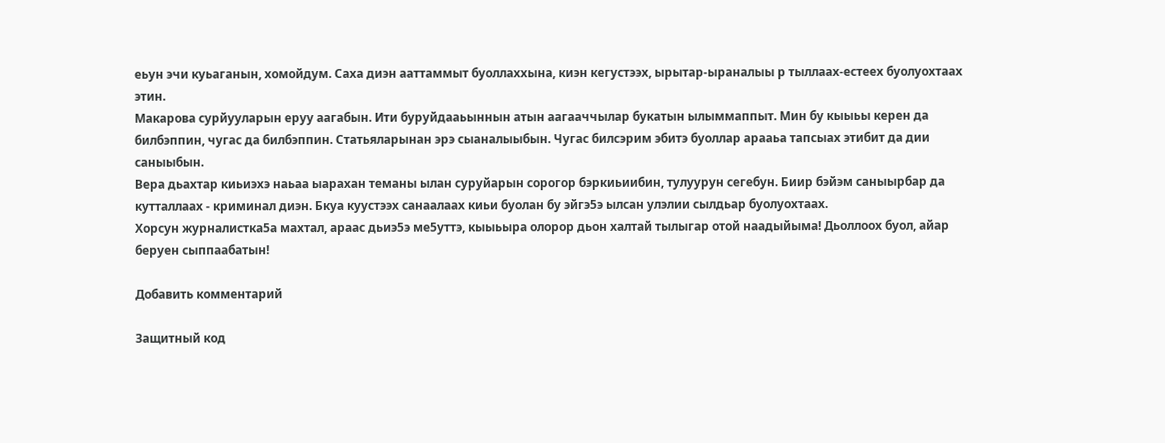еьун эчи куьаганын, хомойдум. Саха диэн ааттаммыт буоллаххына, киэн кегустээх, ырытар-ыраналыы р тыллаах-естеех буолуохтаах этин.
Макарова сурйууларын еруу аагабын. Ити буруйдааьыннын атын аагааччылар букатын ылыммаппыт. Мин бу кыыьы керен да билбэппин, чугас да билбэппин. Статьяларынан эрэ сыаналыыбын. Чугас билсэрим эбитэ буоллар арааьа тапсыах этибит да дии саныыбын.
Вера дьахтар киьиэхэ наьаа ыарахан теманы ылан суруйарын сорогор бэркиьиибин, тулуурун сегебун. Биир бэйэм саныырбар да кутталлаах - криминал диэн. Бкуа куустээх санаалаах киьи буолан бу эйгэ5э ылсан улэлии сылдьар буолуохтаах.
Хорсун журналистка5а махтал, араас дьиэ5э ме5уттэ, кыыьыра олорор дьон халтай тылыгар отой наадыйыма! Дьоллоох буол, айар беруен сыппаабатын!

Добавить комментарий

Защитный код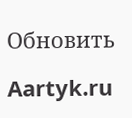Обновить

Aartyk.ru